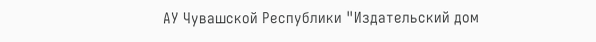АУ Чувашской Республики "Издательский дом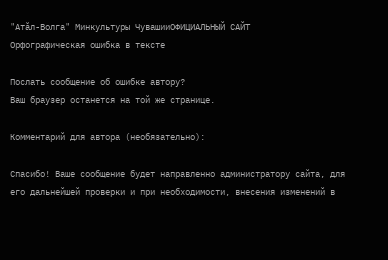"Атăл-Волга" Минкультуры ЧувашииОФИЦИАЛЬНЫЙ САЙТ
Орфографическая ошибка в тексте

Послать сообщение об ошибке автору?
Ваш браузер останется на той же странице.

Комментарий для автора (необязательно):

Спасибо! Ваше сообщение будет направленно администратору сайта, для его дальнейшей проверки и при необходимости, внесения изменений в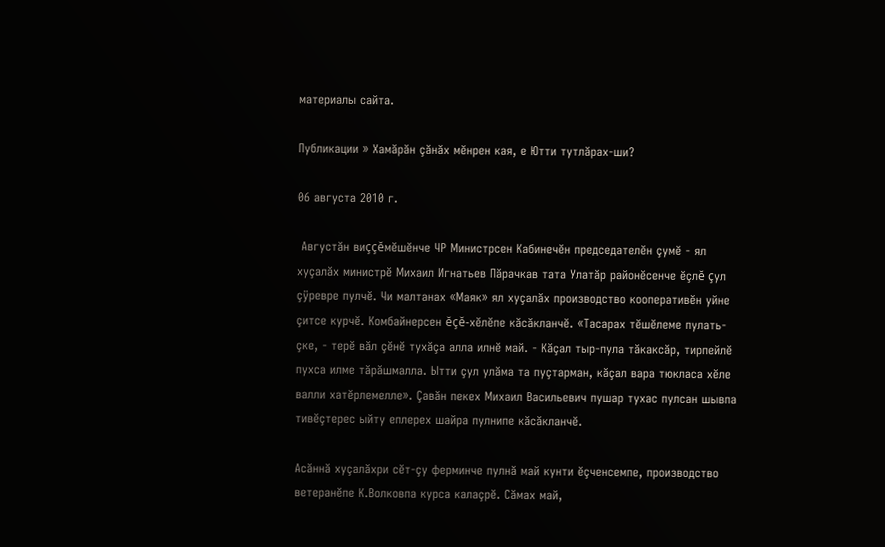материалы сайта.

Публикации » Хамăрăн çăнăх мĕнрен кая, е Ютти тутлăрах-ши?

06 августа 2010 г.

 Августăн виççĕмĕшĕнче ЧР Министрсен Кабинечĕн председателĕн çумĕ - ял хуçалăх министрĕ Михаил Игнатьев Пăрачкав тата Улатăр районĕсенче ĕçлĕ çул çÿревре пулчĕ. Чи малтанах «Маяк» ял хуçалăх производство кооперативĕн уйне çитсе курчĕ. Комбайнерсен ĕçĕ-хĕлĕпе кăсăкланчĕ. «Тасарах тĕшĕлеме пулать-çке, - терĕ вăл çĕнĕ тухăçа алла илнĕ май. - Кăçал тыр-пула тăкаксăр, тирпейлĕ пухса илме тăрăшмалла. Ытти çул улăма та пуçтарман, кăçал вара тюкласа хĕле валли хатĕрлемелле». Çавăн пекех Михаил Васильевич пушар тухас пулсан шывпа тивĕçтерес ыйту еплерех шайра пулнипе кăсăкланчĕ.

Асăннă хуçалăхри сĕт-çу ферминче пулнă май кунти ĕçченсемпе, производство ветеранĕпе К.Волковпа курса калаçрĕ. Сăмах май,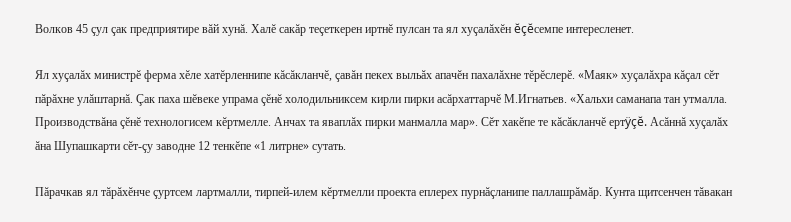Волков 45 çул çак предприятире вăй хунă. Халĕ сакăр теçеткерен иртнĕ пулсан та ял хуçалăхĕн ĕçĕсемпе интересленет.

Ял хуçалăх министрĕ ферма хĕле хатĕрленнипе кăсăкланчĕ, çавăн пекех выльăх апачĕн пахалăхне тĕрĕслерĕ. «Маяк» хуçалăхра кăçал сĕт пăрăхне улăштарнă. Çак паха шĕвеке упрама çĕнĕ холодильниксем кирли пирки асăрхаттарчĕ М.Игнатьев. «Хальхи саманапа тан утмалла. Производствăна çĕнĕ технологисем кĕртмелле. Анчах та яваплăх пирки манмалла мар». Сĕт хакĕпе те кăсăкланчĕ ертÿçĕ. Асăннă хуçалăх ăна Шупашкарти сĕт-çу заводне 12 тенкĕпе «1 литрне» сутать.

Пăрачкав ял тăрăхĕнче çуртсем лартмалли, тирпей-илем кĕртмелли проекта еплерех пурнăçланипе паллашрăмăр. Кунта щитсенчен тăвакан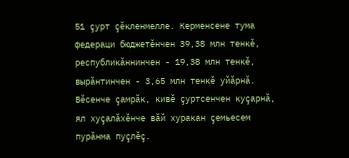51 çурт çĕкленмелле. Керменсене тума федераци бюджетĕнчен 39,38 млн тенкĕ, республикăннинчен - 19,38 млн тенкĕ, вырăнтинчен - 3,65 млн тенкĕ уйăрнă. Вĕсенче çамрăк, кивĕ çуртсенчен куçарнă, ял хуçалăхĕнче вăй хуракан çемьесем пурăнма пуçлĕç.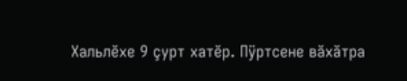Хальлĕхе 9 çурт хатĕр. Пÿртсене вăхăтра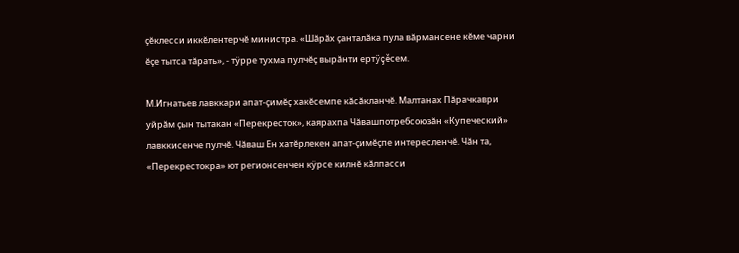çĕклесси иккĕлентерчĕ министра. «Шăрăх çанталăка пула вăрмансене кĕме чарни ĕçе тытса тăрать», - тÿрре тухма пулчĕç вырăнти ертÿçĕсем.

М.Игнатьев лавккари апат-çимĕç хакĕсемпе кăсăкланчĕ. Малтанах Пăрачкаври уйрăм çын тытакан «Перекресток», каярахпа Чăвашпотребсоюзăн «Купеческий» лавккисенче пулчĕ. Чăваш Ен хатĕрлекен апат-çимĕçпе интересленчĕ. Чăн та, «Перекрестокра» ют регионсенчен кÿрсе килнĕ кăлпасси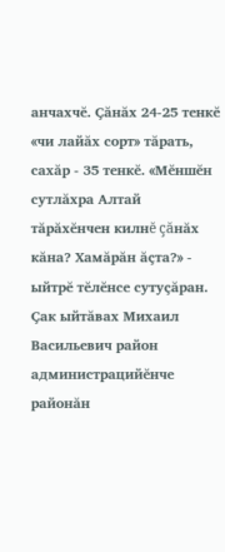анчахчĕ. Çăнăх 24-25 тенкĕ «чи лайăх сорт» тăрать, сахăр - 35 тенкĕ. «Мĕншĕн сутлăхра Алтай тăрăхĕнчен килнĕ çăнăх кăна? Хамăрăн ăçта?» - ыйтрĕ тĕлĕнсе сутуçăран. Çак ыйтăвах Михаил Васильевич район администрацийĕнче районăн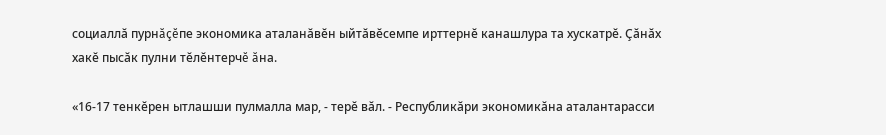социаллă пурнăçĕпе экономика аталанăвĕн ыйтăвĕсемпе ирттернĕ канашлура та хускатрĕ. Çăнăх хакĕ пысăк пулни тĕлĕнтерчĕ ăна.

«16-17 тенкĕрен ытлашши пулмалла мар, - терĕ вăл. - Республикăри экономикăна аталантарасси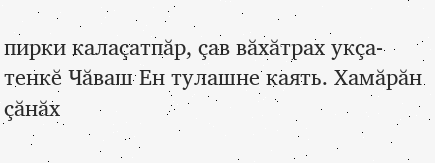пирки калаçатпăр, çав вăхăтрах укçа-тенкĕ Чăваш Ен тулашне каять. Хамăрăн çăнăх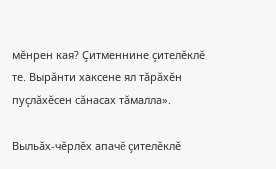мĕнрен кая? Çитменнине çителĕклĕ те. Вырăнти хаксене ял тăрăхĕн пуçлăхĕсен сăнасах тăмалла».

Выльăх-чĕрлĕх апачĕ çителĕклĕ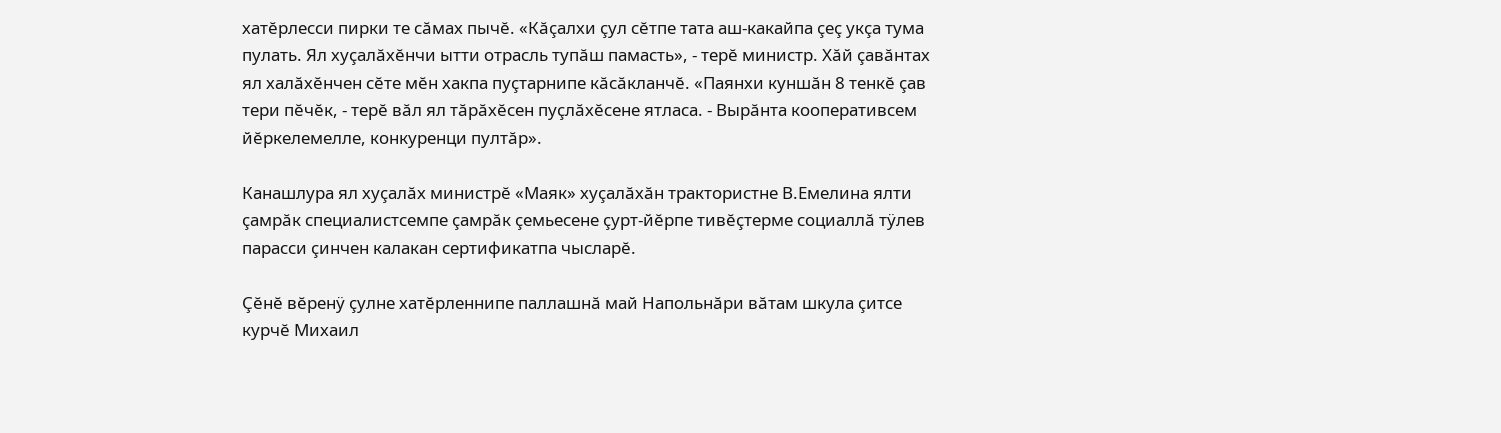хатĕрлесси пирки те сăмах пычĕ. «Кăçалхи çул сĕтпе тата аш-какайпа çеç укçа тума пулать. Ял хуçалăхĕнчи ытти отрасль тупăш памасть», - терĕ министр. Хăй çавăнтах ял халăхĕнчен сĕте мĕн хакпа пуçтарнипе кăсăкланчĕ. «Паянхи куншăн 8 тенкĕ çав тери пĕчĕк, - терĕ вăл ял тăрăхĕсен пуçлăхĕсене ятласа. - Вырăнта кооперативсем йĕркелемелле, конкуренци пултăр».

Канашлура ял хуçалăх министрĕ «Маяк» хуçалăхăн трактористне В.Емелина ялти çамрăк специалистсемпе çамрăк çемьесене çурт-йĕрпе тивĕçтерме социаллă тÿлев парасси çинчен калакан сертификатпа чысларĕ.

Çĕнĕ вĕренÿ çулне хатĕрленнипе паллашнă май Напольнăри вăтам шкула çитсе курчĕ Михаил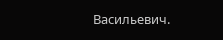Васильевич.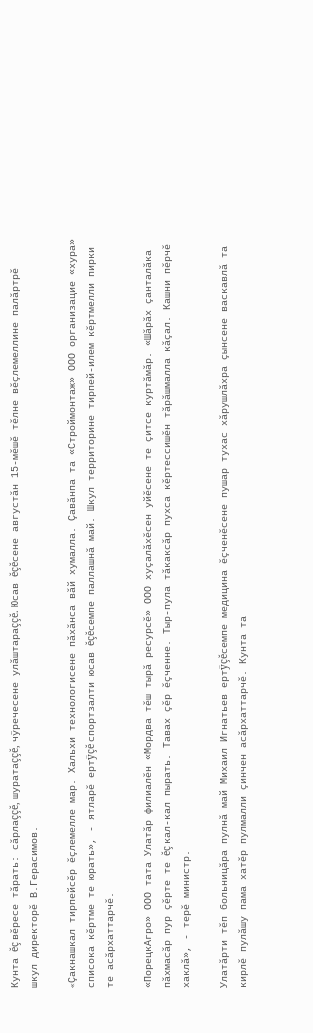Кунта ĕç вĕресе тăрать: сăрлаççĕ, шуратаççĕ, чÿречесене улăштараççĕ. Юсав ĕçĕсене августăн 15-мĕшĕ тĕлне вĕçлемеллине палăртрĕ шкул директорĕ В.Герасимов.

«Çакнашкал тирпейсĕр ĕçлемелле мар. Хальхи технологисене пăхăнса вăй хумалла. Çавăнпа та «Строймонтаж» ООО организацие «хура» списока кĕртме те юрать», - ятларĕ ертÿçĕ спортзалти юсав ĕçĕсемпе паллашнă май. Шкул территорине тирпей-илем кĕртмелли пирки те асăрхаттарчĕ.

«ПорецкАгро» ООО тата Улатăр филиалĕн «Мордва тĕш тырă ресурсĕ» ООО хуçалăхĕсен уйĕсене те çитсе куртăмăр. «Шăрăх çанталăка пăхмасăр пур çĕрте те ĕç кал-кал пырать. Тавах çĕр ĕçченне. Тыр-пула тăкаксăр пухса кĕртессишĕн тăрăшмалла кăçал. Кашни пĕрчĕ хаклă», - терĕ министр.

Улатăрти тĕп больницăра пулнă май Михаил Игнатьев ертÿçĕсемпе медицина ĕçченĕсене пушар тухас хăрушлăхра çынсене васкавлă та кирлĕ пулăшу пама хатĕр пулмалли çинчен асăрхаттарчĕ. Кунта та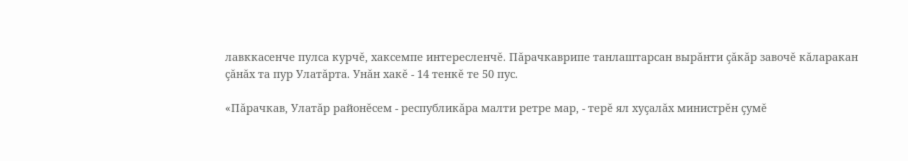лавккасенче пулса курчĕ, хаксемпе интересленчĕ. Пăрачкаврипе танлаштарсан вырăнти çăкăр завочĕ кăларакан çăнăх та пур Улатăрта. Унăн хакĕ - 14 тенкĕ те 50 пус.

«Пăрачкав, Улатăр районĕсем - республикăра малти ретре мар, - терĕ ял хуçалăх министрĕн çумĕ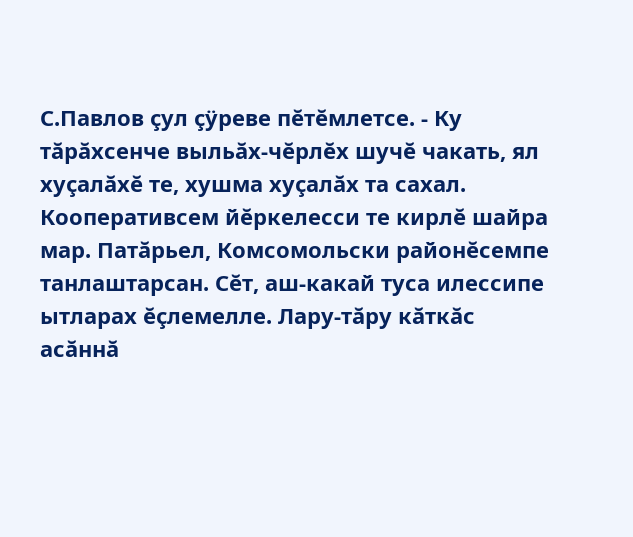С.Павлов çул çÿреве пĕтĕмлетсе. - Ку тăрăхсенче выльăх-чĕрлĕх шучĕ чакать, ял хуçалăхĕ те, хушма хуçалăх та сахал. Кооперативсем йĕркелесси те кирлĕ шайра мар. Патăрьел, Комсомольски районĕсемпе танлаштарсан. Сĕт, аш-какай туса илессипе ытларах ĕçлемелле. Лару-тăру кăткăс асăннă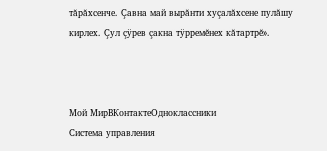тăрăхсенче. Çавна май вырăнти хуçалăхсене пулăшу кирлех. Çул çÿрев çакна тÿрремĕнех кăтартрĕ».



Мой МирВКонтактеОдноклассники
Система управления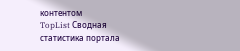контентом
TopList Сводная статистика портала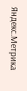Яндекс.Метрика